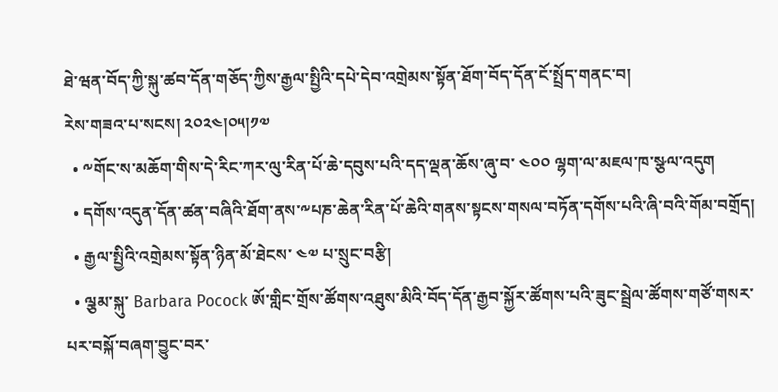ཐེ་ཝན་བོད་ཀྱི་སྐུ་ཚབ་དོན་གཅོད་ཀྱིས་རྒྱལ་སྤྱིའི་དཔེ་དེབ་འགྲེམས་སྟོན་ཐོག་བོད་དོན་ངོ་སྤྲོད་གནང་བ།
རེས་གཟའ་པ་སངས། ༢༠༢༤།༠༥།༡༧
  • ༸གོང་ས་མཆོག་གིས་དེ་རིང་ཀར་ལུ་རིན་པོ་ཆེ་དབུས་པའི་དད་ལྡན་ཆོས་ཞུ་བ་ ༤༠༠ ལྷག་ལ་མཇལ་ཁ་སྩལ་འདུག
  • དགོས་འདུན་དོན་ཚན་བཞིའི་ཐོག་ནས་༸པཎ་ཆེན་རིན་པོ་ཆེའི་གནས་སྟངས་གསལ་བཏོན་དགོས་པའི་ཞི་བའི་གོམ་བགྲོད།
  • རྒྱལ་སྤྱིའི་འགྲེམས་སྟོན་ཉིན་མོ་ཐེངས་ ༤༧ པ་སྲུང་བརྩི།
  • ལྕམ་སྐུ་ Barbara Pocock ཨོ་གླིང་གྲོས་ཚོགས་འཐུས་མིའི་བོད་དོན་རྒྱབ་སྐྱོར་ཚོགས་པའི་ཟུང་སྦྲེལ་ཚོགས་གཙོ་གསར་པར་བསྐོ་བཞག་བྱུང་བར་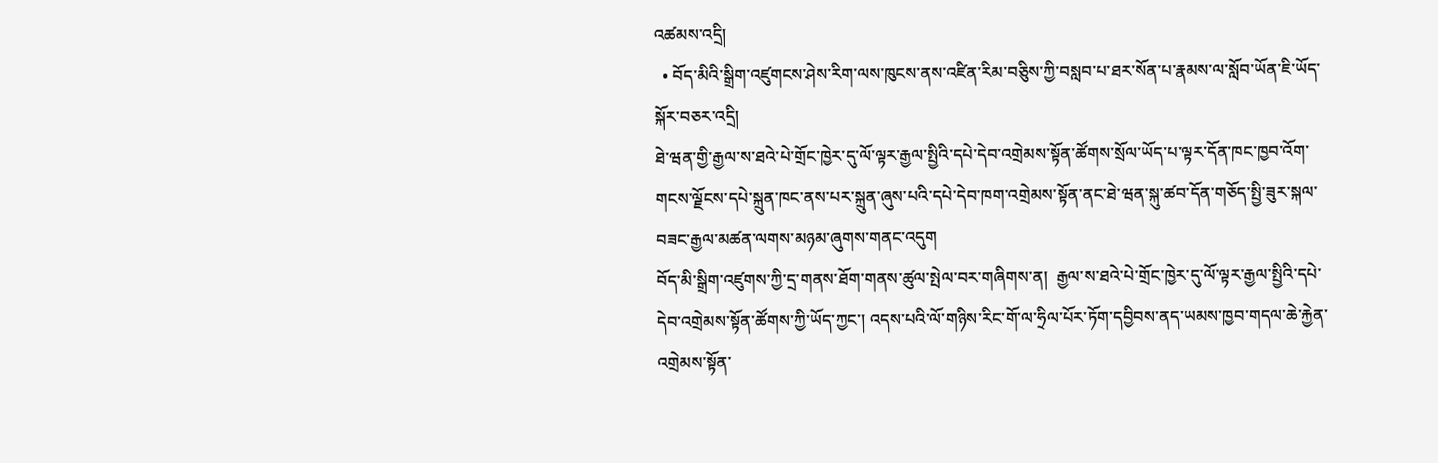འཚམས་འདྲི།
  • བོད་མིའི་སྒྲིག་འཛུགངས་ཤེས་རིག་ལས་ཁུངས་ནས་འཛིན་རིམ་བཅིུས་ཀྱི་བསླབ་པ་ཐར་སོན་པ་རྣམས་ལ་སློབ་ཡོན་ཇི་ཡོད་སྐོར་བཅར་འདྲི།
ཐེ་ཝན་གྱི་རྒྱལ་ས་ཐའེ་པེ་གྲོང་ཁྱེར་དུ་ལོ་ལྟར་རྒྱལ་སྤྱིའི་དཔེ་དེབ་འགྲེམས་སྟོན་ཚོགས་སྲོལ་ཡོད་པ་ལྟར་དོན་ཁང་ཁྱབ་འོག་གངས་ལྗོངས་དཔེ་སྐྲུན་ཁང་ནས་པར་སྐྲུན་ཞུས་པའི་དཔེ་དེབ་ཁག་འགྲེམས་སྟོན་ནང་ཐེ་ཝན་སྐུ་ཚབ་དོན་གཅོད་སྤྱི་ཟུར་སྐལ་བཟང་རྒྱལ་མཚན་ལགས་མཉམ་ཞུགས་གནང་འདུག
བོད་མི་སྒྲིག་འཛུགས་ཀྱི་དྲ་གནས་ཐོག་གནས་ཚུལ་སྤེལ་བར་གཞིགས་ན།  རྒྱལ་ས་ཐའེ་པེ་གྲོང་ཁྱེར་དུ་ལོ་ལྟར་རྒྱལ་སྤྱིའི་དཔེ་དེབ་འགྲེམས་སྟོན་ཚོགས་ཀྱི་ཡོད་ཀྱང་། འདས་པའི་ལོ་གཉིས་རིང་གོ་ལ་ཧྲིལ་པོར་ཏོག་དབྱིབས་ནད་ཡམས་ཁྱབ་གདལ་ཆེ་རྐྱེན་འགྲེམས་སྟོན་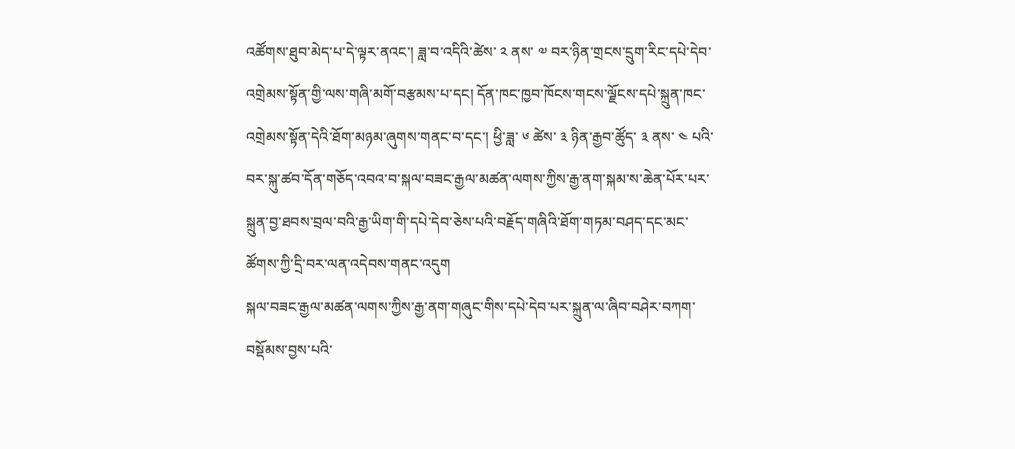འཚོགས་ཐུབ་མེད་པ་དེ་ལྟར་ནའང་། ཟླ་བ་འདིའི་ཚེས་ ༢ ནས་ ༧ བར་ཉིན་གྲངས་དྲུག་རིང་དཔེ་དེབ་འགྲེམས་སྟོན་གྱི་ལས་གཞི་མགོ་བརྩམས་པ་དང། དོན་ཁང་ཁྱབ་ཁོངས་གངས་ལྗོངས་དཔེ་སྐྲུན་ཁང་འགྲེམས་སྟོན་དེའི་ཐོག་མཉམ་ཞུགས་གནང་བ་དང་། ཕྱི་ཟླ་ ༦ ཚེས་ ༣ ཉིན་རྒྱབ་ཚོུད་ ༣ ནས་ ༤ པའི་བར་སྐུ་ཚབ་དོན་གཅོད་འབའ་བ་སྐལ་བཟང་རྒྱལ་མཚན་ལགས་ཀྱིས་རྒྱ་ནག་སྐམ་ས་ཆེན་པོར་པར་སྐྲུན་བྱ་ཐབས་བྲལ་བའི་རྒྱ་ཡིག་གི་དཔེ་དེབ་ཅེས་པའི་བརྗོད་གཞིའི་ཐོག་གཏམ་བཤད་དང་མང་ཚོགས་ཀྱི་དྲི་བར་ལན་འདེབས་གནང་འདུག
སྐལ་བཟང་རྒྱལ་མཚན་ལགས་ཀྱིས་རྒྱ་ནག་གཞུང་གིས་དཔེ་དེབ་པར་སྐྲུན་ལ་ཞིབ་བཤེར་བཀག་བསྡོམས་བྱས་པའི་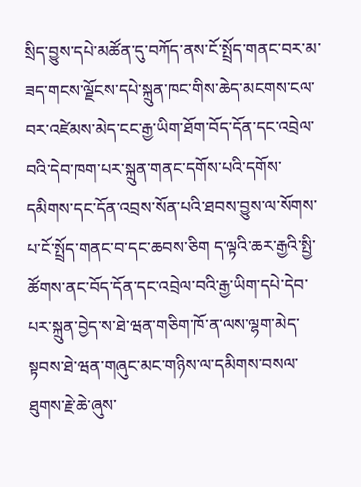སྲིད་བྱུས་དཔེ་མཚོན་དུ་བཀོད་ནས་ངོ་སྤྲོད་གནང་བར་མ་ཟད་གངས་ལྗོངས་དཔེ་སྐྲུན་ཁང་གིས་ཆེད་མངགས་ངལ་བར་འཛེམས་མེད་ངང་རྒྱ་ཡིག་ཐོག་བོད་དོན་དང་འབྲེལ་བའི་དེབ་ཁག་པར་སྐྲུན་གནང་དགོས་པའི་དགོས་དམིགས་དང་དོན་འབྲས་སོན་པའི་ཐབས་བྱུས་ལ་སོགས་པ་ངོ་སྤྲོད་གནང་བ་དང་ཆབས་ཅིག ད་ལྟའི་ཆར་རྒྱའི་སྤྱི་ཚོགས་ནང་བོད་དོན་དང་འབྲེལ་བའི་རྒྱ་ཡིག་དཔེ་དེབ་པར་སྐྲུན་བྱེད་ས་ཐེ་ཝན་གཅིག་ཁོ་ན་ལས་ལྷག་མེད་སྟབས་ཐེ་ཝན་གཞུང་མང་གཉིས་ལ་དམིགས་བསལ་ཐུགས་རྗེ་ཆེ་ཞུས་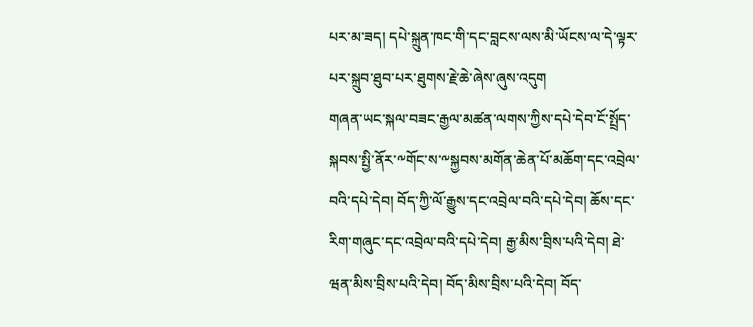པར་མ་ཟད། དཔེ་སྐྲུན་ཁང་གི་དང་བླངས་ལས་མི་ཡོངས་ལ་དེ་ལྟར་པར་སྐྲུབ་ཐུབ་པར་ཐུགས་རྗེ་ཆེ་ཞེས་ཞུས་འདུག
གཞན་ཡང་སྐལ་བཟང་རྒྱལ་མཚན་ལགས་ཀྱིས་དཔེ་དེབ་ངོ་སྤྲོད་སྐབས་སྤྱི་ནོར་༸གོང་ས་༸སྐྱབས་མགོན་ཆེན་པོ་མཆོག་དང་འབྲེལ་བའི་དཔེ་དེབ། བོད་ཀྱི་ལོ་རྒྱུས་དང་འབྲེལ་བའི་དཔེ་དེབ། ཆོས་དང་རིག་གཞུང་དང་འབྲེལ་བའི་དཔེ་དེབ། རྒྱ་མིས་བྲིས་པའི་དེབ། ཐེ་ཝན་མིས་བྲིས་པའི་དེབ། བོད་མིས་བྲིས་པའི་དེབ། བོད་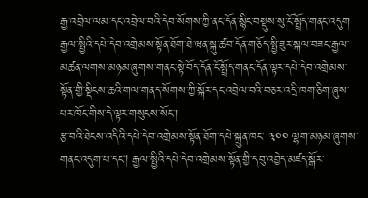རྒྱ་འབྲེལ་ལམ་དང་འབྲེལ་བའི་དེབ་སོགས་ཀྱི་ནང་དོན་སྙིང་བསྡུས་སུ་ངོ་སྤྲོད་གནང་འདུག
རྒྱལ་སྤྱིའི་དཔེ་དེབ་འགྲེམས་སྟོན་ཐོག་ཐེ་ཝན་སྐུ་ཚབ་དོན་གཅོད་སྤྱི་ཟུར་སྐལ་བཟང་རྒྱལ་མཚན་ལགས་མཉམ་ཞུགས་གནང་སྟེ་བོད་དོན་ངོ་སྤྲོད་གནང་དོན་ལྟར་དཔེ་དེབ་འགྲེམས་སྟོན་གྱི་སྡིངས་ཆའི་གལ་གནད་སོགས་ཀྱི་སྐོར་དང་འབྲེལ་བའི་བཅར་འདྲི་ཁག་ཅིག་ཞུས་པར་ཁོང་གིས་དེ་ལྟར་གསུངས་སོང་།
རྩ་བའི་ཐེངས་འདིའི་དཔེ་དེབ་འགྲེམས་སྟོན་ཐོག་དཔེ་སྐྲུན་ཁང་ ༣༠༠ ལྷག་མཉམ་ཞུགས་གནང་འདུག་པ་དང། རྒྱལ་སྤྱིའི་དཔེ་དེབ་འགྲེམས་སྟོན་གྱི་དབུ་འབྱེད་མཛད་སྒོར་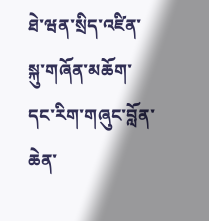ཐེ་ཝན་སྲིད་འཛིན་སྐུ་གཞོན་མཆོག་དང་རིག་གཞུང་བློན་ཆེན་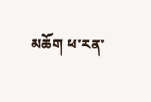མཆོག ཕ་རན་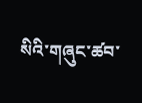སིའི་གཞུང་ཚབ་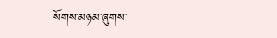སོགས་མཉམ་ཞུགས་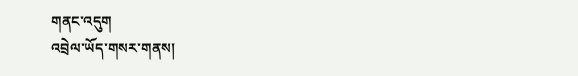གནང་འདུག
འབྲེལ་ཡོད་གསར་གནས།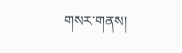གསར་གནས།